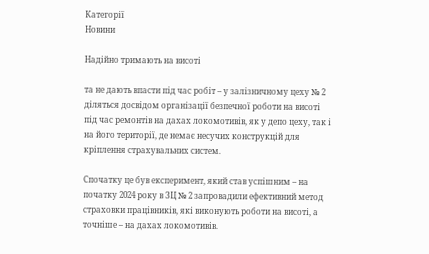Категорії
Новини

Надійно тримають на висоті

та не дають впасти під час робіт – у залізничному цеху № 2 діляться досвідом організації безпечної роботи на висоті під час ремонтів на дахах локомотивів, як у депо цеху, так і на його території, де немає несучих конструкцій для кріплення страхувальних систем.

Спочатку це був експеримент, який став успішним – на початку 2024 року в ЗЦ № 2 запровадили ефективний метод страховки працівників, які виконують роботи на висоті, а точніше – на дахах локомотивів.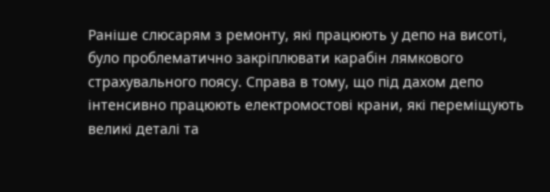Раніше слюсарям з ремонту, які працюють у депо на висоті, було проблематично закріплювати карабін лямкового страхувального поясу. Справа в тому, що під дахом депо інтенсивно працюють електромостові крани, які переміщують великі деталі та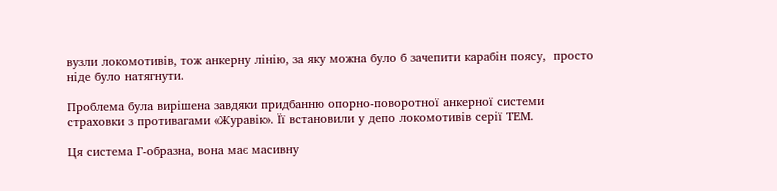вузли локомотивів, тож анкерну лінію, за яку можна було б зачепити карабін поясу,  просто ніде було натягнути.

Проблема була вирішена завдяки придбанню опорно-поворотної анкерної системи страховки з противагами «Журавік». Її встановили у депо локомотивів серії ТЕМ.

Ця система Г-образна, вона має масивну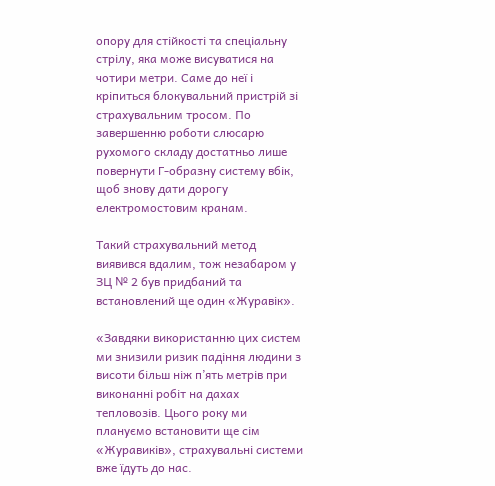опору для стійкості та спеціальну стрілу, яка може висуватися на чотири метри. Саме до неї і кріпиться блокувальний пристрій зі страхувальним тросом. По завершенню роботи слюсарю рухомого складу достатньо лише повернути Г-образну систему вбік, щоб знову дати дорогу електромостовим кранам.

Такий страхувальний метод виявився вдалим, тож незабаром у ЗЦ № 2 був придбаний та встановлений ще один «Журавік».

«Завдяки використанню цих систем ми знизили ризик падіння людини з висоти більш ніж п’ять метрів при виконанні робіт на дахах тепловозів. Цього року ми плануємо встановити ще сім «Журавиків», страхувальні системи вже їдуть до нас.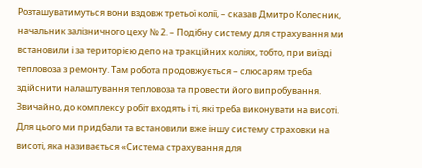Розташуватимуться вони вздовж третьої колії, – сказав Дмитро Колесник, начальник залізничного цеху № 2. – Подібну систему для страхування ми встановили і за територією депо на тракційних коліях, тобто, при виїзді тепловоза з ремонту. Там робота продовжується – слюсарям треба здійснити налаштування тепловоза та провести його випробування. Звичайно, до комплексу робіт входять і ті, які треба виконувати на висоті. Для цього ми придбали та встановили вже іншу систему страховки на висоті, яка називається «Система страхування для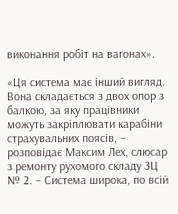виконання робіт на вагонах».

«Ця система має інший вигляд. Вона складається з двох опор з балкою, за яку працівники можуть закріплювати карабіни страхувальних поясів, – розповідає Максим Лех, слюсар з ремонту рухомого складу ЗЦ № 2. – Система широка, по всій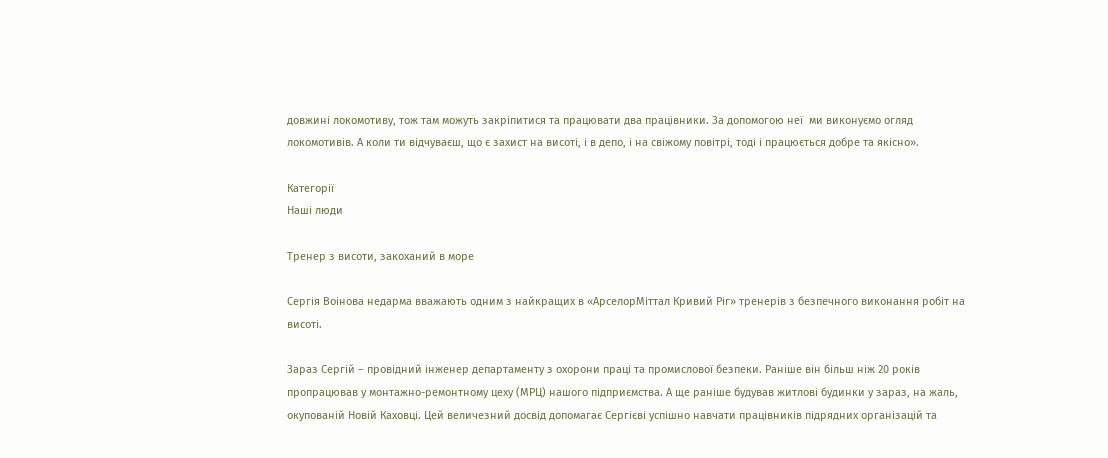довжині локомотиву, тож там можуть закріпитися та працювати два працівники. За допомогою неї  ми виконуємо огляд локомотивів. А коли ти відчуваєш, що є захист на висоті, і в депо, і на свіжому повітрі, тоді і працюється добре та якісно».

Категорії
Наші люди

Тренер з висоти, закоханий в море

Сергія Воінова недарма вважають одним з найкращих в «АрселорМіттал Кривий Ріг» тренерів з безпечного виконання робіт на висоті.

Зараз Сергій – провідний інженер департаменту з охорони праці та промислової безпеки. Раніше він більш ніж 20 років пропрацював у монтажно-ремонтному цеху (МРЦ) нашого підприємства. А ще раніше будував житлові будинки у зараз, на жаль, окупованій Новій Каховці. Цей величезний досвід допомагає Сергієві успішно навчати працівників підрядних організацій та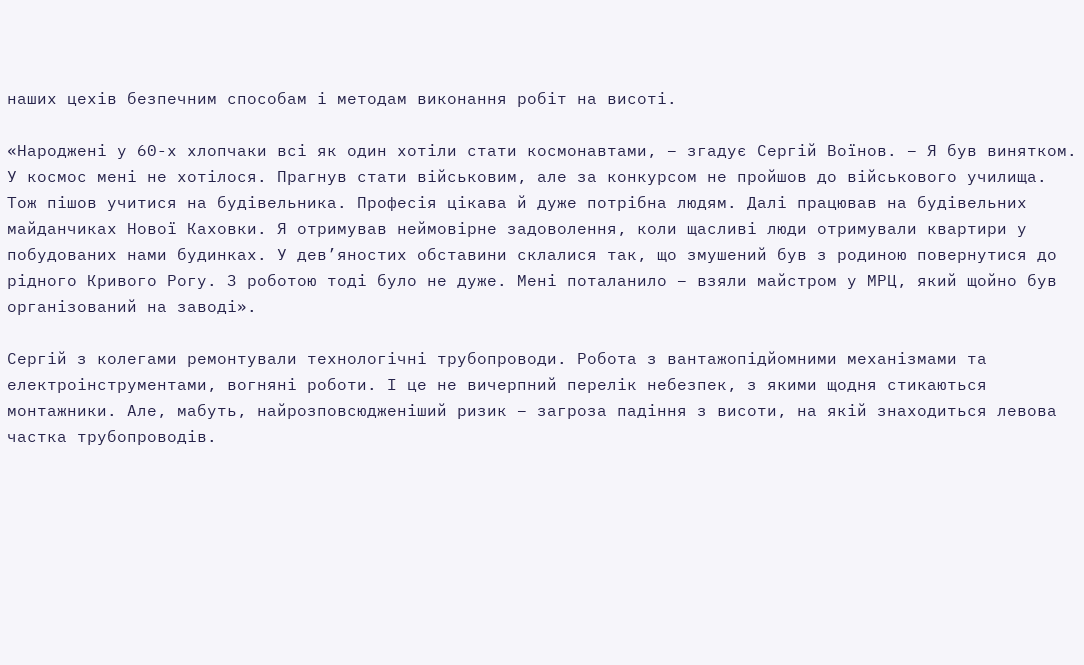наших цехів безпечним способам і методам виконання робіт на висоті.

«Народжені у 60-х хлопчаки всі як один хотіли стати космонавтами, – згадує Сергій Воїнов. – Я був винятком. У космос мені не хотілося. Прагнув стати військовим, але за конкурсом не пройшов до військового училища. Тож пішов учитися на будівельника. Професія цікава й дуже потрібна людям. Далі працював на будівельних майданчиках Нової Каховки. Я отримував неймовірне задоволення, коли щасливі люди отримували квартири у побудованих нами будинках. У дев’яностих обставини склалися так, що змушений був з родиною повернутися до рідного Кривого Рогу. З роботою тоді було не дуже. Мені поталанило – взяли майстром у МРЦ, який щойно був організований на заводі».

Сергій з колегами ремонтували технологічні трубопроводи. Робота з вантажопідйомними механізмами та електроінструментами, вогняні роботи. І це не вичерпний перелік небезпек, з якими щодня стикаються монтажники. Але, мабуть, найрозповсюдженіший ризик – загроза падіння з висоти, на якій знаходиться левова частка трубопроводів.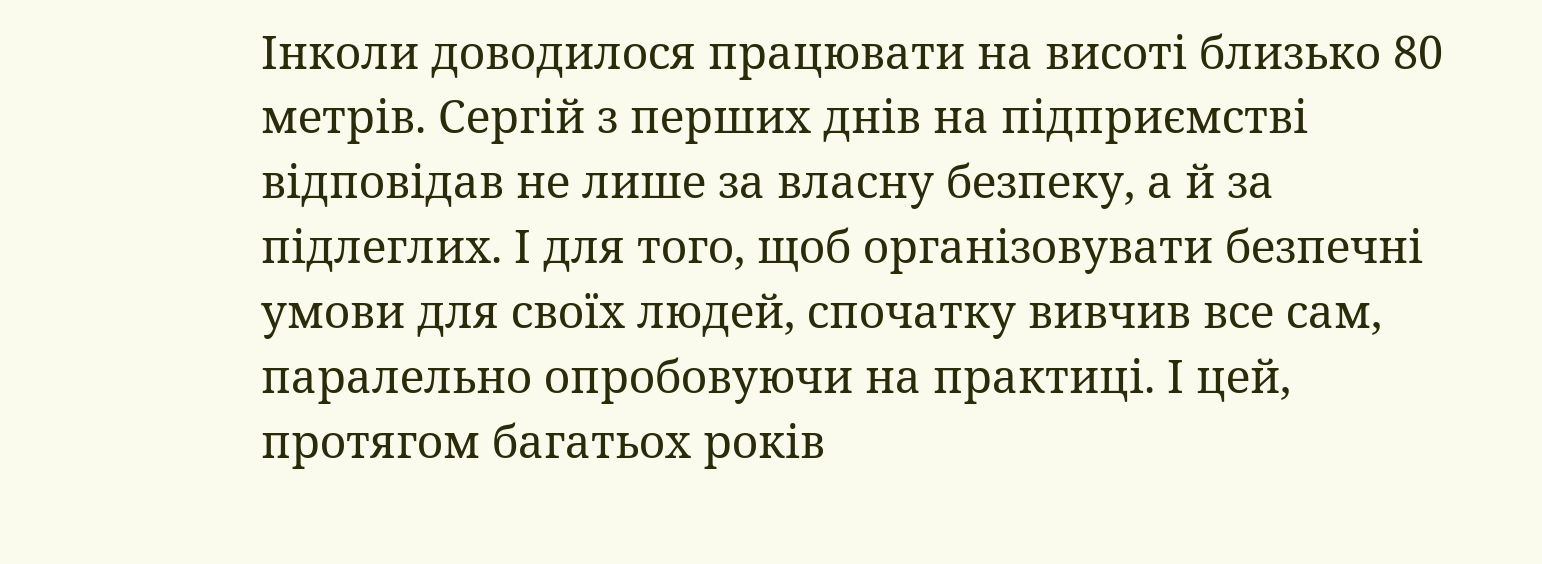Інколи доводилося працювати на висоті близько 80 метрів. Сергій з перших днів на підприємстві відповідав не лише за власну безпеку, а й за підлеглих. І для того, щоб організовувати безпечні умови для своїх людей, спочатку вивчив все сам, паралельно опробовуючи на практиці. І цей, протягом багатьох років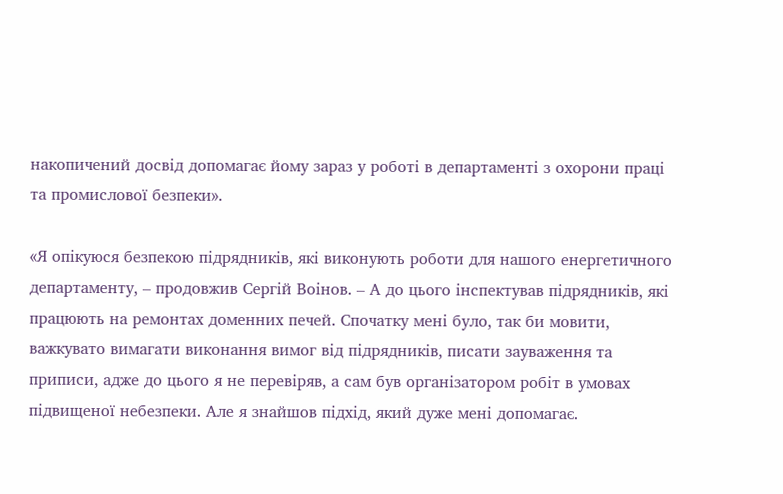накопичений досвід допомагає йому зараз у роботі в департаменті з охорони праці та промислової безпеки».

«Я опікуюся безпекою підрядників, які виконують роботи для нашого енергетичного департаменту, – продовжив Сергій Воінов. – А до цього інспектував підрядників, які працюють на ремонтах доменних печей. Спочатку мені було, так би мовити, важкувато вимагати виконання вимог від підрядників, писати зауваження та приписи, адже до цього я не перевіряв, а сам був організатором робіт в умовах підвищеної небезпеки. Але я знайшов підхід, який дуже мені допомагає.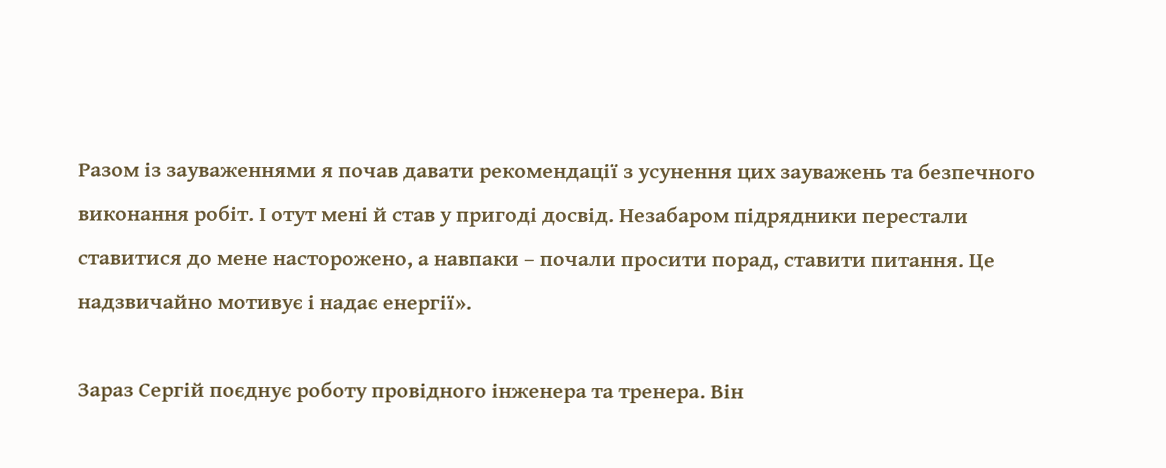Разом із зауваженнями я почав давати рекомендації з усунення цих зауважень та безпечного виконання робіт. І отут мені й став у пригоді досвід. Незабаром підрядники перестали ставитися до мене насторожено, а навпаки – почали просити порад, ставити питання. Це надзвичайно мотивує і надає енергії».

Зараз Сергій поєднує роботу провідного інженера та тренера. Він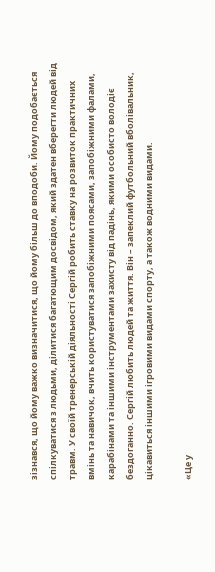зізнався, що йому важко визначитися, що йому більш до вподоби. Йому подобається спілкуватися з людьми, ділитися багатющим досвідом, який здатен вберегти людей від травм. У своїй тренерській діяльності Сергій робить ставку на розвиток практичних вмінь та навичок, вчить користуватися запобіжними поясами, запобіжними фалами, карабінами та іншими інструментами захисту від падінь, якими особисто володіє бездоганно. Сергій любить людей та життя. Він – запеклий футбольний вболівальник, цікавиться іншими ігровими видами спорту, а також водними видами.

«Це у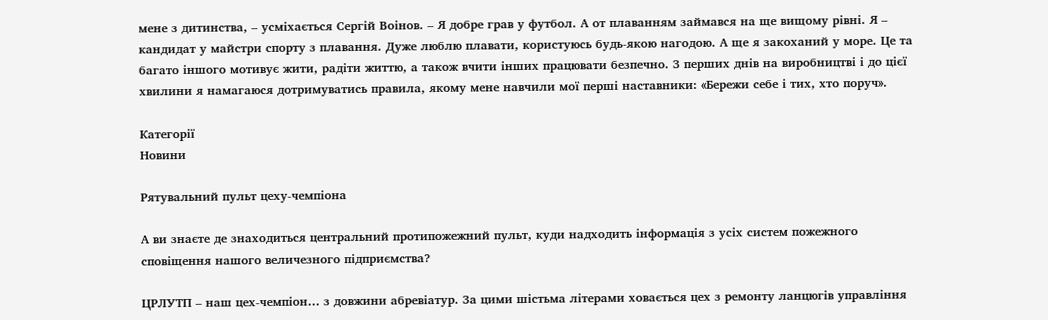мене з дитинства, – усміхається Сергій Воінов. – Я добре грав у футбол. А от плаванням займався на ще вищому рівні. Я – кандидат у майстри спорту з плавання. Дуже люблю плавати, користуюсь будь-якою нагодою. А ще я закоханий у море. Це та багато іншого мотивує жити, радіти життю, а також вчити інших працювати безпечно. З перших днів на виробництві і до цієї хвилини я намагаюся дотримуватись правила, якому мене навчили мої перші наставники: «Бережи себе і тих, хто поруч».

Категорії
Новини

Рятувальний пульт цеху-чемпіона

А ви знаєте де знаходиться центральний протипожежний пульт, куди надходить інформація з усіх систем пожежного сповіщення нашого величезного підприємства?

ЦРЛУТП – наш цех-чемпіон… з довжини абревіатур. За цими шістьма літерами ховається цех з ремонту ланцюгів управління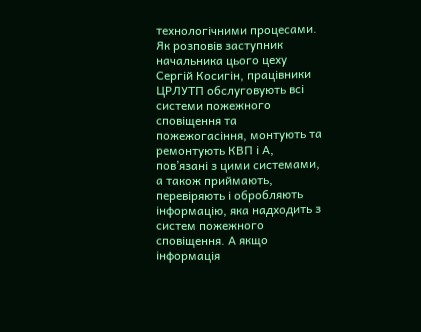технологічними процесами. Як розповів заступник начальника цього цеху Сергій Косигін, працівники ЦРЛУТП обслуговують всі системи пожежного сповіщення та пожежогасіння, монтують та ремонтують КВП і А, пов’язані з цими системами, а також приймають, перевіряють і обробляють інформацію, яка надходить з систем пожежного сповіщення. А якщо інформація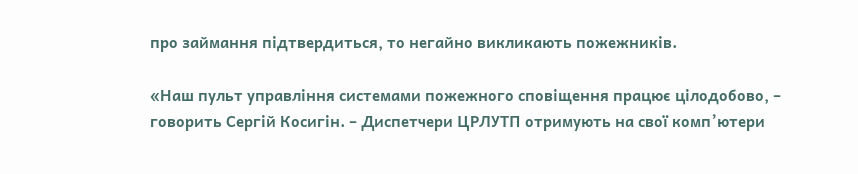про займання підтвердиться, то негайно викликають пожежників.

«Наш пульт управління системами пожежного сповіщення працює цілодобово, – говорить Сергій Косигін. – Диспетчери ЦРЛУТП отримують на свої комп’ютери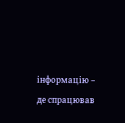інформацію – де спрацював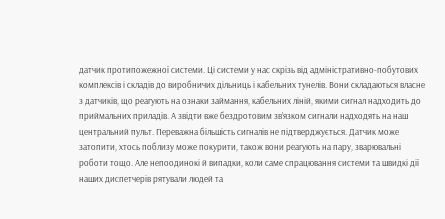датчик протипожежної системи. Ці системи у нас скрізь від адміністративно-побутових комплексів і складів до виробничих дільниць і кабельних тунелів. Вони складаються власне з датчиків, що реагують на ознаки займання, кабельних ліній, якими сигнал надходить до приймальних приладів. А звідти вже бездротовим зв’язком сигнали надходять на наш центральний пульт. Переважна більшість сигналів не підтверджується. Датчик може затопити, хтось поблизу може покурити, також вони реагують на пару, зварювальні роботи тощо. Але непоодинокі й випадки, коли саме спрацювання системи та швидкі дії наших диспетчерів рятували людей та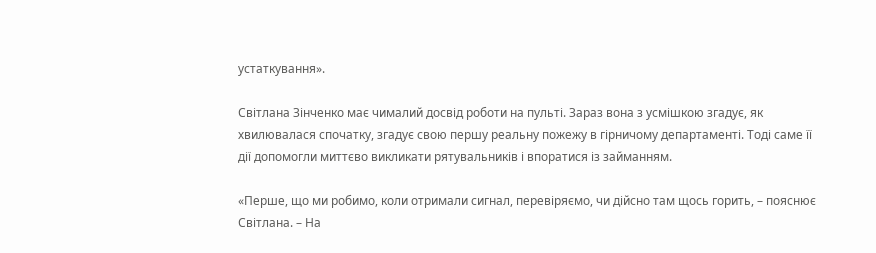устаткування».

Світлана Зінченко має чималий досвід роботи на пульті. Зараз вона з усмішкою згадує, як хвилювалася спочатку, згадує свою першу реальну пожежу в гірничому департаменті. Тоді саме її дії допомогли миттєво викликати рятувальників і впоратися із займанням.

«Перше, що ми робимо, коли отримали сигнал, перевіряємо, чи дійсно там щось горить, – пояснює Світлана. – На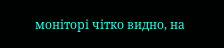моніторі чітко видно, на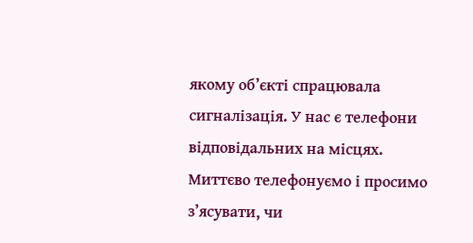якому об’єкті спрацювала сигналізація. У нас є телефони відповідальних на місцях. Миттєво телефонуємо і просимо з’ясувати, чи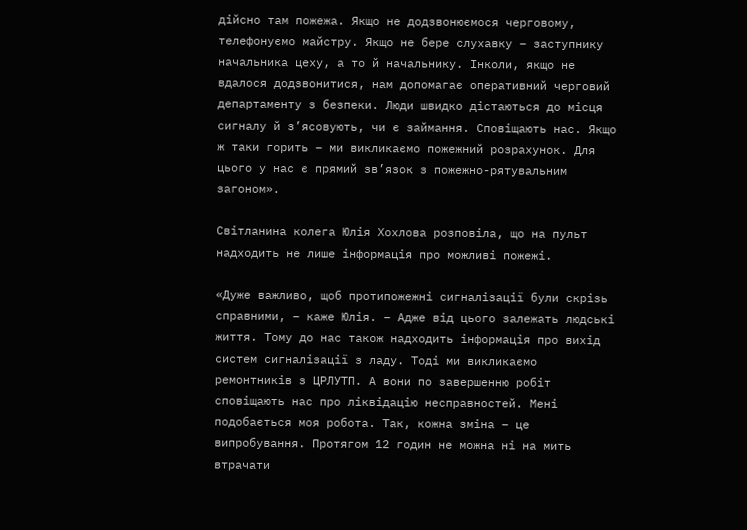дійсно там пожежа. Якщо не додзвонюємося черговому, телефонуємо майстру. Якщо не бере слухавку – заступнику начальника цеху, а то й начальнику. Інколи, якщо не вдалося додзвонитися, нам допомагає оперативний черговий департаменту з безпеки. Люди швидко дістаються до місця сигналу й з’ясовують, чи є займання. Сповіщають нас. Якщо ж таки горить – ми викликаємо пожежний розрахунок. Для цього у нас є прямий зв’язок з пожежно-рятувальним загоном».

Світланина колега Юлія Хохлова розповіла, що на пульт надходить не лише інформація про можливі пожежі.

«Дуже важливо, щоб протипожежні сигналізації були скрізь справними, – каже Юлія. – Адже від цього залежать людські життя. Тому до нас також надходить інформація про вихід систем сигналізації з ладу. Тоді ми викликаємо ремонтників з ЦРЛУТП. А вони по завершенню робіт сповіщають нас про ліквідацію несправностей. Мені подобається моя робота. Так, кожна зміна – це випробування. Протягом 12 годин не можна ні на мить втрачати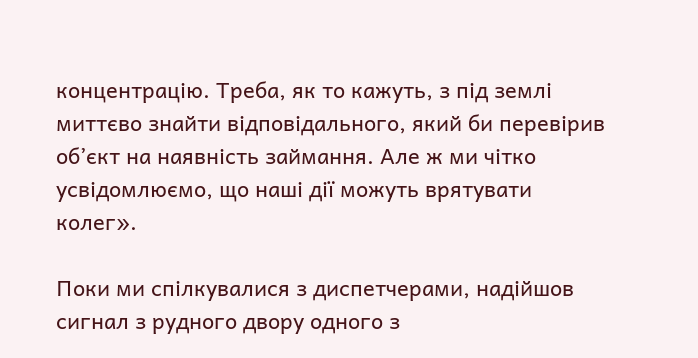концентрацію. Треба, як то кажуть, з під землі миттєво знайти відповідального, який би перевірив об’єкт на наявність займання. Але ж ми чітко усвідомлюємо, що наші дії можуть врятувати колег».

Поки ми спілкувалися з диспетчерами, надійшов сигнал з рудного двору одного з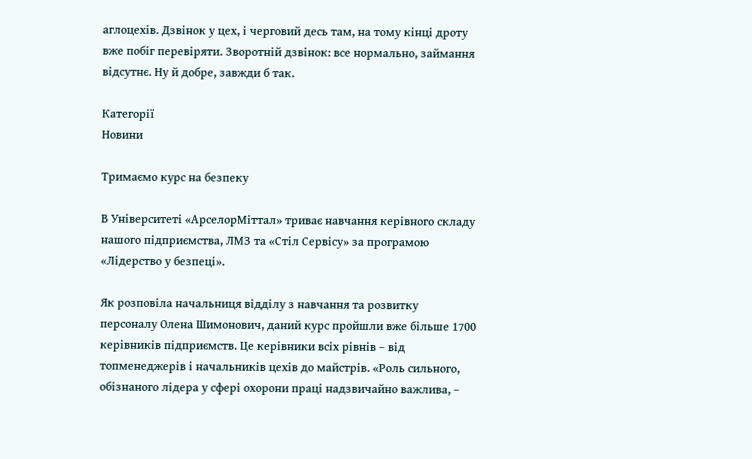аглоцехів. Дзвінок у цех, і черговий десь там, на тому кінці дроту вже побіг перевіряти. Зворотній дзвінок: все нормально, займання відсутнє. Ну й добре, завжди б так.

Категорії
Новини

Тримаємо курс на безпеку

В Університеті «АрселорМіттал» триває навчання керівного складу нашого підприємства, ЛМЗ та «Стіл Сервісу» за програмою «Лідерство у безпеці».

Як розповіла начальниця відділу з навчання та розвитку персоналу Олена Шимонович, даний курс пройшли вже більше 1700 керівників підприємств. Це керівники всіх рівнів – від топменеджерів і начальників цехів до майстрів. «Роль сильного, обізнаного лідера у сфері охорони праці надзвичайно важлива, –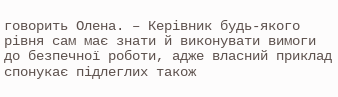говорить Олена. – Керівник будь-якого рівня сам має знати й виконувати вимоги до безпечної роботи, адже власний приклад спонукає підлеглих також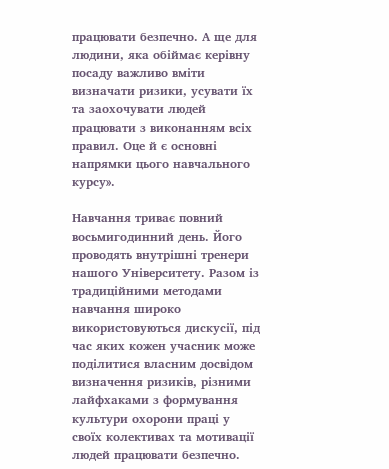працювати безпечно. А ще для людини, яка обіймає керівну посаду важливо вміти визначати ризики, усувати їх та заохочувати людей працювати з виконанням всіх правил. Оце й є основні напрямки цього навчального курсу».

Навчання триває повний восьмигодинний день. Його проводять внутрішні тренери нашого Університету. Разом із традиційними методами навчання широко використовуються дискусії, під час яких кожен учасник може поділитися власним досвідом визначення ризиків, різними лайфхаками з формування культури охорони праці у своїх колективах та мотивації людей працювати безпечно.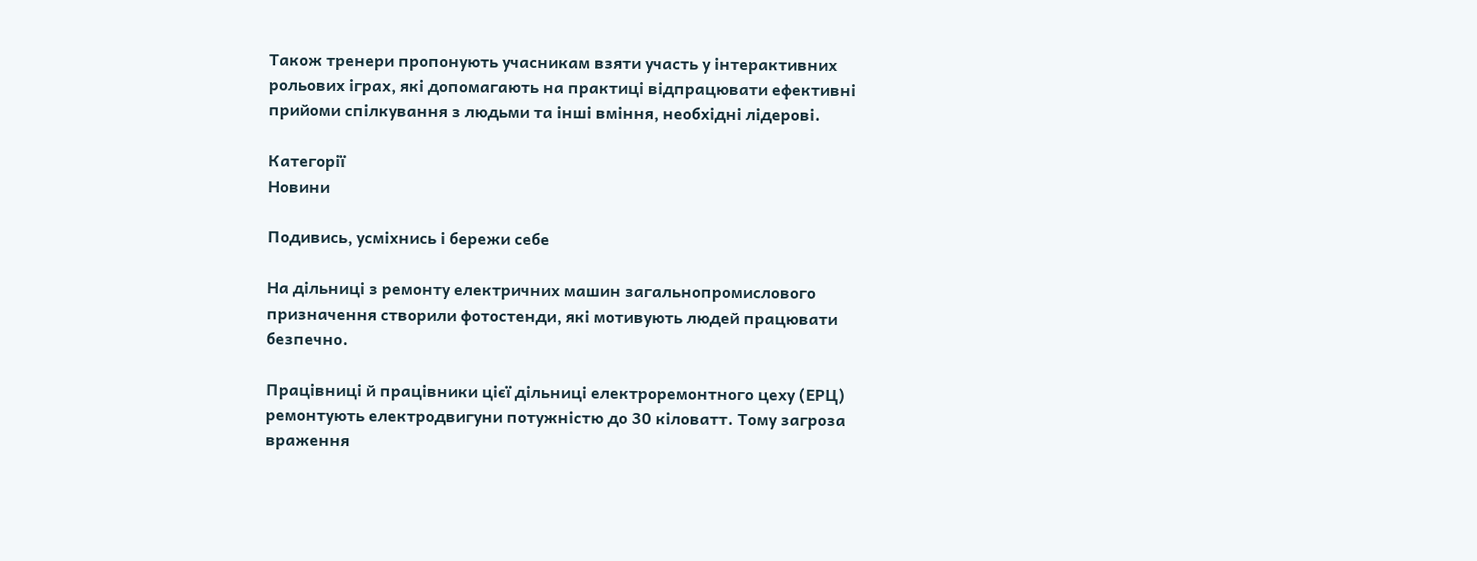Також тренери пропонують учасникам взяти участь у інтерактивних рольових іграх, які допомагають на практиці відпрацювати ефективні прийоми спілкування з людьми та інші вміння, необхідні лідерові.

Категорії
Новини

Подивись, усміхнись і бережи себе

На дільниці з ремонту електричних машин загальнопромислового призначення створили фотостенди, які мотивують людей працювати безпечно.

Працівниці й працівники цієї дільниці електроремонтного цеху (ЕРЦ) ремонтують електродвигуни потужністю до 30 кіловатт. Тому загроза враження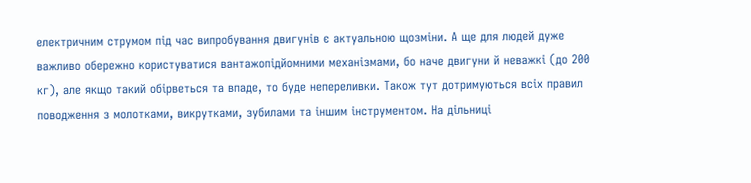електричним струмом під час випробування двигунів є актуальною щозміни. А ще для людей дуже важливо обережно користуватися вантажопідйомними механізмами, бо наче двигуни й неважкі (до 200 кг), але якщо такий обірветься та впаде, то буде непереливки. Також тут дотримуються всіх правил поводження з молотками, викрутками, зубилами та іншим інструментом. На дільниці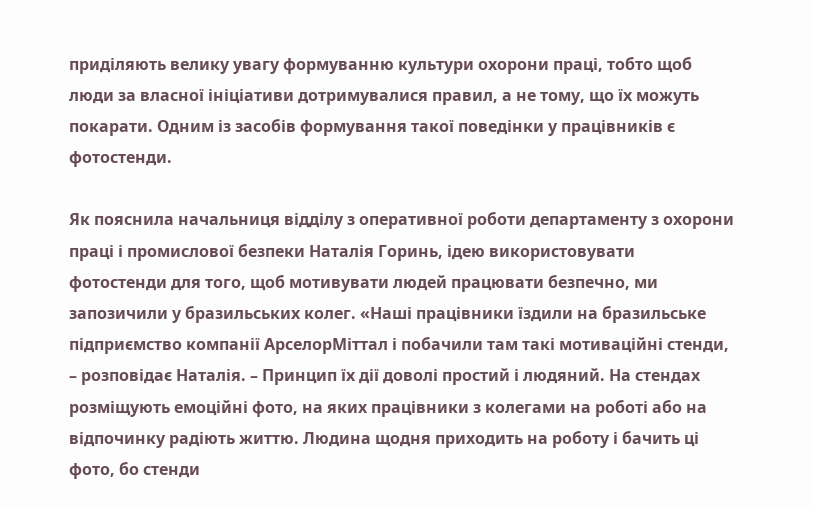приділяють велику увагу формуванню культури охорони праці, тобто щоб люди за власної ініціативи дотримувалися правил, а не тому, що їх можуть покарати. Одним із засобів формування такої поведінки у працівників є фотостенди.

Як пояснила начальниця відділу з оперативної роботи департаменту з охорони праці і промислової безпеки Наталія Горинь, ідею використовувати фотостенди для того, щоб мотивувати людей працювати безпечно, ми запозичили у бразильських колег. «Наші працівники їздили на бразильське підприємство компанії АрселорМіттал і побачили там такі мотиваційні стенди, – розповідає Наталія. – Принцип їх дії доволі простий і людяний. На стендах розміщують емоційні фото, на яких працівники з колегами на роботі або на відпочинку радіють життю. Людина щодня приходить на роботу і бачить ці фото, бо стенди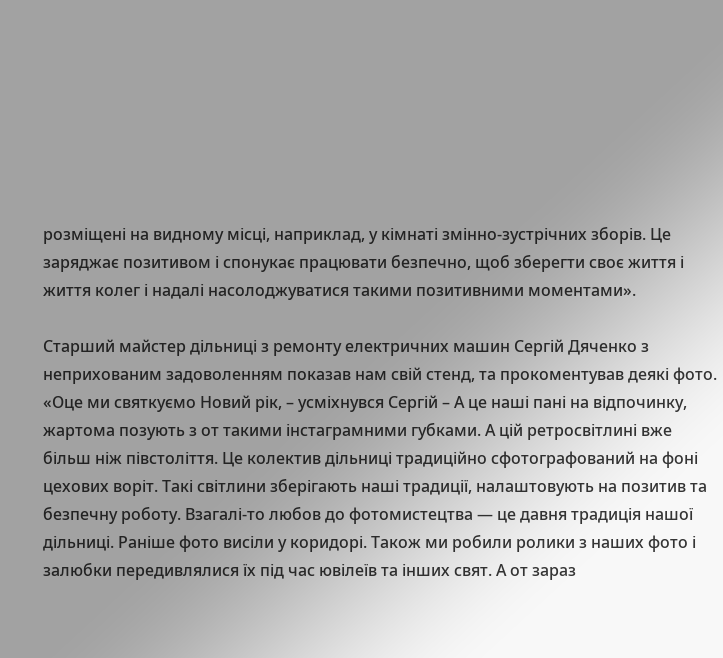розміщені на видному місці, наприклад, у кімнаті змінно-зустрічних зборів. Це заряджає позитивом і спонукає працювати безпечно, щоб зберегти своє життя і життя колег і надалі насолоджуватися такими позитивними моментами».

Старший майстер дільниці з ремонту електричних машин Сергій Дяченко з неприхованим задоволенням показав нам свій стенд, та прокоментував деякі фото. «Оце ми святкуємо Новий рік, – усміхнувся Сергій – А це наші пані на відпочинку, жартома позують з от такими інстаграмними губками. А цій ретросвітлині вже більш ніж півстоліття. Це колектив дільниці традиційно сфотографований на фоні цехових воріт. Такі світлини зберігають наші традиції, налаштовують на позитив та безпечну роботу. Взагалі-то любов до фотомистецтва — це давня традиція нашої дільниці. Раніше фото висіли у коридорі. Також ми робили ролики з наших фото і залюбки передивлялися їх під час ювілеїв та інших свят. А от зараз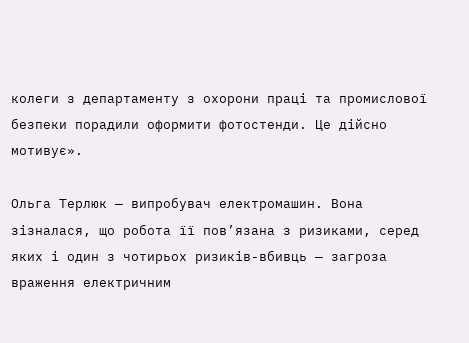колеги з департаменту з охорони праці та промислової безпеки порадили оформити фотостенди. Це дійсно мотивує».

Ольга Терлюк — випробувач електромашин. Вона зізналася, що робота її пов’язана з ризиками, серед яких і один з чотирьох ризиків-вбивць — загроза враження електричним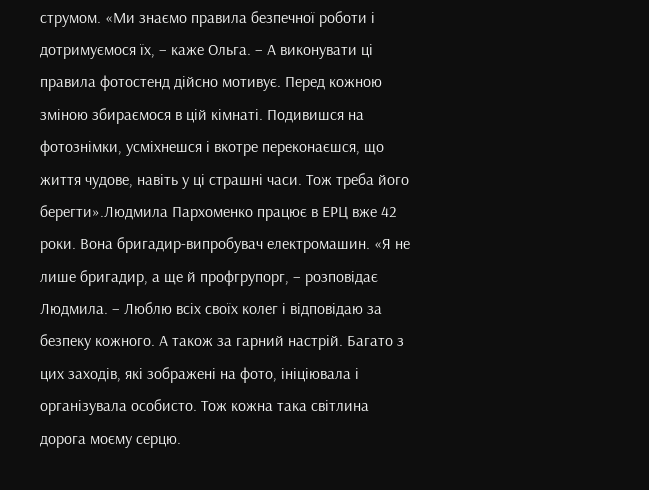струмом. «Ми знаємо правила безпечної роботи і дотримуємося їх, – каже Ольга. – А виконувати ці правила фотостенд дійсно мотивує. Перед кожною зміною збираємося в цій кімнаті. Подивишся на фотознімки, усміхнешся і вкотре переконаєшся, що життя чудове, навіть у ці страшні часи. Тож треба його берегти».Людмила Пархоменко працює в ЕРЦ вже 42 роки. Вона бригадир-випробувач електромашин. «Я не лише бригадир, а ще й профгрупорг, – розповідає Людмила. – Люблю всіх своїх колег і відповідаю за безпеку кожного. А також за гарний настрій. Багато з цих заходів, які зображені на фото, ініціювала і організувала особисто. Тож кожна така світлина дорога моєму серцю.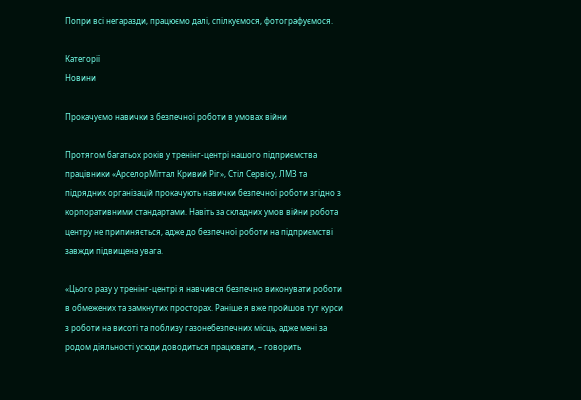Попри всі негаразди, працюємо далі, спілкуємося, фотографуємося.

Категорії
Новини

Прокачуємо навички з безпечної роботи в умовах війни

Протягом багатьох років у тренінг-центрі нашого підприємства працівники «АрселорМіттал Кривий Ріг», Стіл Сервісу, ЛМЗ та підрядних організацій прокачують навички безпечної роботи згідно з корпоративними стандартами. Навіть за складних умов війни робота центру не припиняється, адже до безпечної роботи на підприємстві завжди підвищена увага.

«Цього разу у тренінг-центрі я навчився безпечно виконувати роботи в обмежених та замкнутих просторах. Раніше я вже пройшов тут курси з роботи на висоті та поблизу газонебезпечних місць, адже мені за родом діяльності усюди доводиться працювати, – говорить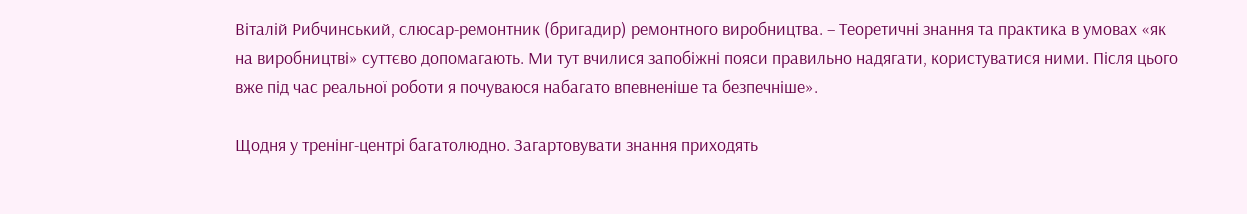Віталій Рибчинський, слюсар-ремонтник (бригадир) ремонтного виробництва. – Теоретичні знання та практика в умовах «як на виробництві» суттєво допомагають. Ми тут вчилися запобіжні пояси правильно надягати, користуватися ними. Після цього вже під час реальної роботи я почуваюся набагато впевненіше та безпечніше».

Щодня у тренінг-центрі багатолюдно. Загартовувати знання приходять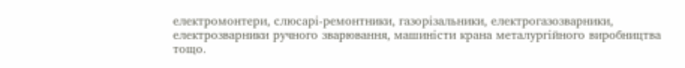електромонтери, слюсарі-ремонтники, газорізальники, електрогазозварники, електрозварники ручного зварювання, машиністи крана металургійного виробництва тощо.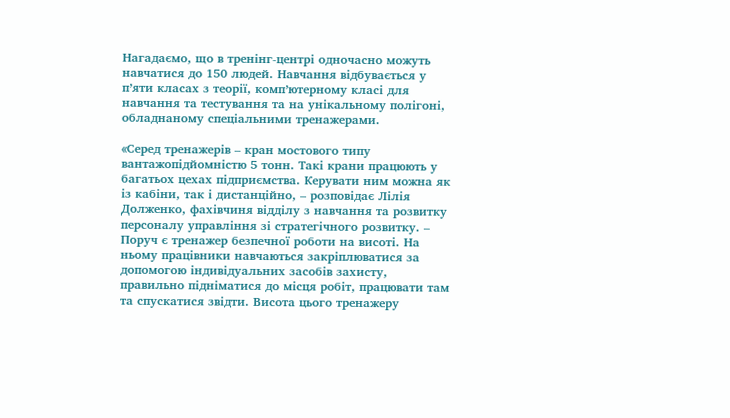Нагадаємо, що в тренінг-центрі одночасно можуть навчатися до 150 людей. Навчання відбувається у п’яти класах з теорії, комп’ютерному класі для навчання та тестування та на унікальному полігоні, обладнаному спеціальними тренажерами.

«Серед тренажерів – кран мостового типу вантажопідйомністю 5 тонн. Такі крани працюють у багатьох цехах підприємства. Керувати ним можна як із кабіни, так і дистанційно, – розповідає Лілія Долженко, фахівчиня відділу з навчання та розвитку персоналу управління зі стратегічного розвитку. – Поруч є тренажер безпечної роботи на висоті. На ньому працівники навчаються закріплюватися за допомогою індивідуальних засобів захисту, правильно підніматися до місця робіт, працювати там та спускатися звідти. Висота цього тренажеру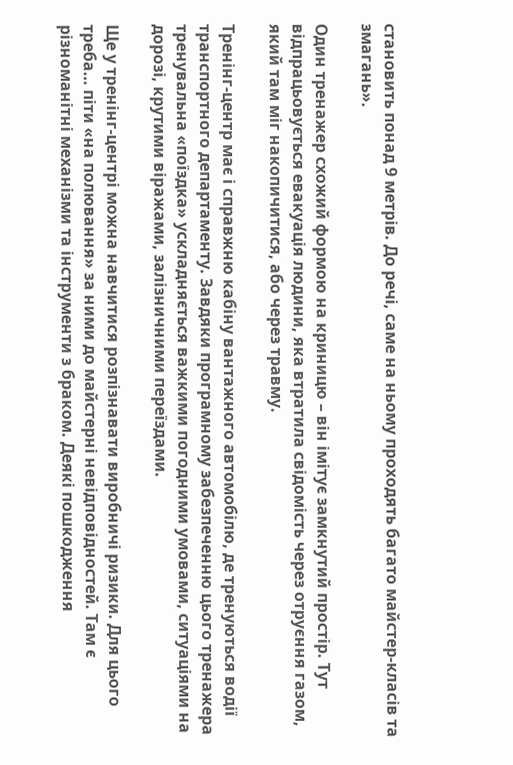становить понад 9 метрів. До речі, саме на ньому проходять багато майстер-класів та змагань».

Один тренажер схожий формою на криницю – він імітує замкнутий простір. Тут відпрацьовується евакуація людини, яка втратила свідомість через отруєння газом, який там міг накопичитися, або через травму.

Тренінг-центр має і справжню кабіну вантажного автомобілю, де тренуються водії транспортного департаменту. Завдяки програмному забезпеченню цього тренажера тренувальна «поїздка» ускладняється важкими погодними умовами, ситуаціями на дорозі, крутими віражами, залізничними переїздами.

Ще у тренінг-центрі можна навчитися розпізнавати виробничі ризики. Для цього треба… піти «на полювання» за ними до майстерні невідповідностей. Там є різноманітні механізми та інструменти з браком. Деякі пошкодження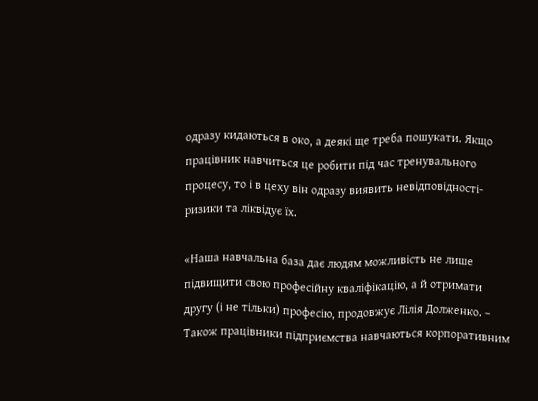одразу кидаються в око, а деякі ще треба пошукати. Якщо працівник навчиться це робити під час тренувального процесу, то і в цеху він одразу виявить невідповідності-ризики та ліквідує їх.

«Наша навчальна база дає людям можливість не лише підвищити свою професійну кваліфікацію, а й отримати другу (і не тільки) професію, продовжує Лілія Долженко. – Також працівники підприємства навчаються корпоративним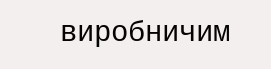виробничим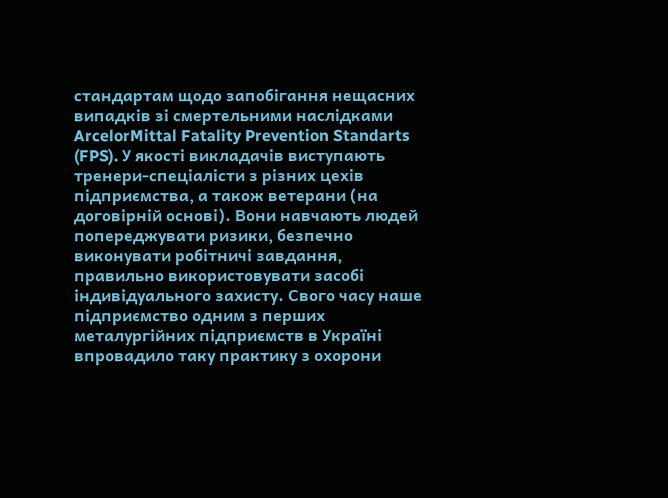стандартам щодо запобігання нещасних випадків зі смертельними наслідками ArcelorMittal Fatality Prevention Standarts (FPS). У якості викладачів виступають тренери-спеціалісти з різних цехів підприємства, а також ветерани (на договірній основі). Вони навчають людей попереджувати ризики, безпечно виконувати робітничі завдання, правильно використовувати засобі індивідуального захисту. Свого часу наше підприємство одним з перших металургійних підприємств в Україні впровадило таку практику з охорони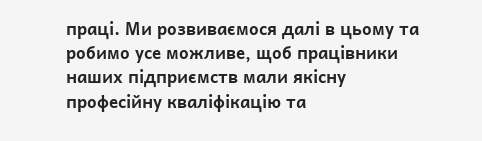праці. Ми розвиваємося далі в цьому та робимо усе можливе, щоб працівники наших підприємств мали якісну професійну кваліфікацію та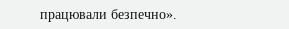працювали безпечно».